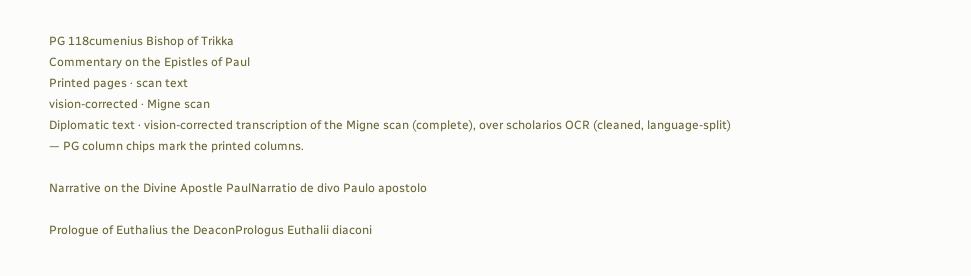PG 118cumenius Bishop of Trikka
Commentary on the Epistles of Paul
Printed pages · scan text
vision-corrected · Migne scan
Diplomatic text · vision-corrected transcription of the Migne scan (complete), over scholarios OCR (cleaned, language-split) — PG column chips mark the printed columns.

Narrative on the Divine Apostle PaulNarratio de divo Paulo apostolo

Prologue of Euthalius the DeaconPrologus Euthalii diaconi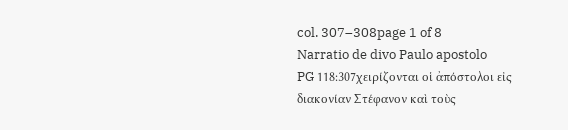col. 307–308page 1 of 8
Narratio de divo Paulo apostolo
PG 118:307χειρίζονται οἱ ἀπόστολοι εἰς διακονίαν Στέφανον καὶ τοὺς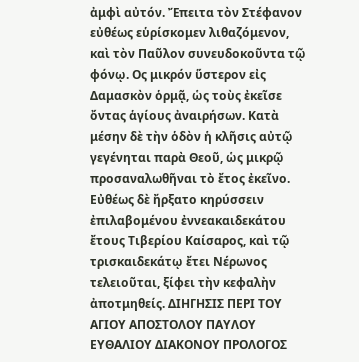ἀμφὶ αὐτόν. Ἔπειτα τὸν Στέφανον εὐθέως εὑρίσκομεν λιθαζόμενον, καὶ τὸν Παῦλον συνευδοκοῦντα τῷ φόνῳ. Ος μικρόν ὕστερον εἰς Δαμασκὸν ὁρμᾷ, ὡς τοὺς ἐκεῖσε ὄντας ἁγίους ἀναιρήσων. Κατὰ μέσην δὲ τὴν ὁδὸν ἡ κλῆσις αὐτῷ γεγένηται παρὰ Θεοῦ, ὡς μικρῷ προσαναλωθῆναι τὸ ἔτος ἐκεῖνο. Εὐθέως δὲ ἤρξατο κηρύσσειν ἐπιλαβομένου ἐννεακαιδεκάτου ἔτους Τιβερίου Καίσαρος, καὶ τῷ τρισκαιδεκάτῳ ἔτει Νέρωνος τελειοῦται, ξίφει τὴν κεφαλὴν ἀποτμηθείς. ΔΙΗΓΗΣΙΣ ΠΕΡΙ ΤΟΥ ΑΓΙΟΥ ΑΠΟΣΤΟΛΟΥ ΠΑΥΛΟΥ ΕΥΘΑΛΙΟΥ ΔΙΑΚΟΝΟΥ ΠΡΟΛΟΓΟΣ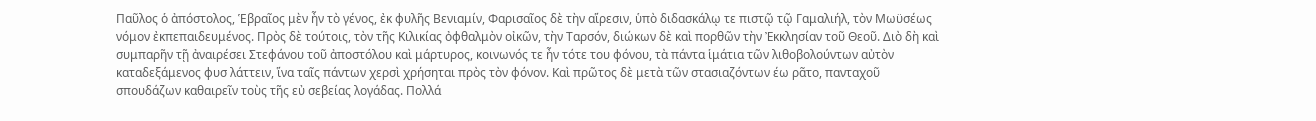Παῦλος ὁ ἀπόστολος, Ἑβραῖος μὲν ἦν τὸ γένος, ἐκ φυλῆς Βενιαμίν, Φαρισαῖος δὲ τὴν αἵρεσιν, ὑπὸ διδασκάλῳ τε πιστῷ τῷ Γαμαλιήλ, τὸν Μωϋσέως νόμον ἐκπεπαιδευμένος. Πρὸς δὲ τούτοις, τὸν τῆς Κιλικίας ὀφθαλμὸν οἰκῶν, τὴν Ταρσόν, διώκων δὲ καὶ πορθῶν τὴν Ἐκκλησίαν τοῦ Θεοῦ. Διὸ δὴ καὶ συμπαρῆν τῇ ἀναιρέσει Στεφάνου τοῦ ἀποστόλου καὶ μάρτυρος, κοινωνός τε ἦν τότε του φόνου, τὰ πάντα ἱμάτια τῶν λιθοβολούντων αὐτὸν καταδεξάμενος φυσ λάττειν, ἵνα ταῖς πάντων χερσὶ χρήσηται πρὸς τὸν φόνον. Καὶ πρῶτος δὲ μετὰ τῶν στασιαζόντων έω ρᾶτο, πανταχοῦ σπουδάζων καθαιρεῖν τοὺς τῆς εὐ σεβείας λογάδας. Πολλά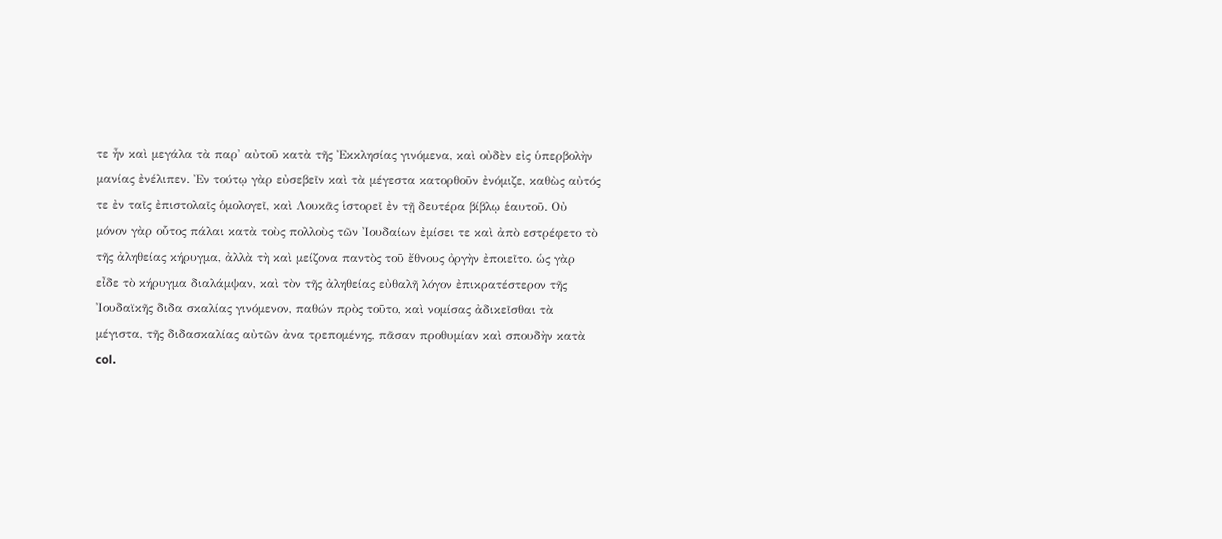τε ἦν καὶ μεγάλα τὰ παρ' αὐτοῦ κατὰ τῆς Ἐκκλησίας γινόμενα, καὶ οὐδὲν εἰς ὑπερβολὴν μανίας ἐνέλιπεν. Ἐν τούτῳ γὰρ εὐσεβεῖν καὶ τὰ μέγεστα κατορθοῦν ἐνόμιζε, καθὼς αὐτός τε ἐν ταῖς ἐπιστολαῖς ὁμολογεῖ, καὶ Λουκᾶς ἱστορεῖ ἐν τῇ δευτέρα βίβλῳ ἑαυτοῦ. Οὐ μόνον γὰρ οὗτος πάλαι κατὰ τοὺς πολλοὺς τῶν Ἰουδαίων ἐμίσει τε καὶ ἀπὸ εστρέφετο τὸ τῆς ἀληθείας κήρυγμα, ἀλλὰ τὴ καὶ μείζονα παντὸς τοῦ ἔθνους ὀργὴν ἐποιεῖτο. ὡς γὰρ εἶδε τὸ κήρυγμα διαλάμψαν, καὶ τὸν τῆς ἀληθείας εὐθαλῆ λόγον ἐπικρατέστερον τῆς Ἰουδαϊκῆς διδα σκαλίας γινόμενον, παθών πρὸς τοῦτο, καὶ νομίσας ἀδικεῖσθαι τὰ μέγιστα, τῆς διδασκαλίας αὐτῶν ἀνα τρεπομένης, πᾶσαν προθυμίαν καὶ σπουδὴν κατὰ
col.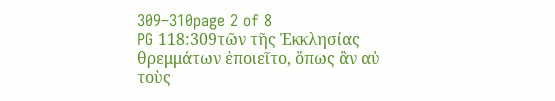309–310page 2 of 8
PG 118:309τῶν τῆς Ἐκκλησίας θρεμμάτων ἐποιεῖτο, ὅπως ἂν αὐ τοὺς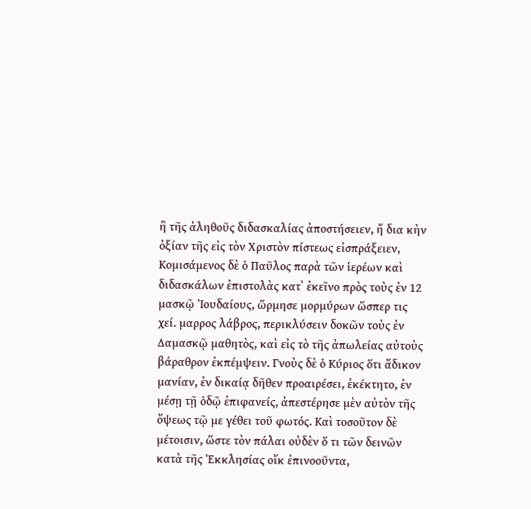ἢ τῆς ἀληθοῦς διδασκαλίας ἀποστήσειεν, ἤ δια κὴν ὀξίαν τῆς εἰς τὸν Χριστὸν πίστεως εἰσπράξειεν, Κομισάμενος δὲ ὁ Παῦλος παρὰ τῶν ἱερέων καὶ διδασκάλων ἐπιστολὰς κατ᾽ ἐκεῖνο πρὸς τοὺς ἐν 12 μασκῷ Ἰουδαίους, ὥρμησε μορμύρων ὥσπερ τις χεί. μαρρος λάβρος, περικλύσειν δοκῶν τοὺς ἐν Δαμασκῷ μαθητὸς, καὶ εἰς τὸ τῆς ἀπωλείας αὐτοὺς βάραθρον ἐκπέμψειν. Γνοὺς δὲ ὁ Κύριος ὅτι ἄδικον μανίαν, ἐν δικαίᾳ δῆθεν προαιρέσει, ἐκέκτητο, ἐν μέσῃ τῇ ὁδῷ ἐπιφανείς, ἀπεστέρησε μὲν αὐτὸν τῆς ὄψεως τῷ με γέθει τοῦ φωτός. Καὶ τοσοῦτον δὲ μέτοισιν, ὥστε τὸν πάλαι οὐδὲν ὅ τι τῶν δεινῶν κατὰ τῆς Ἐκκλησίας οἴκ ἐπινοοῦντα,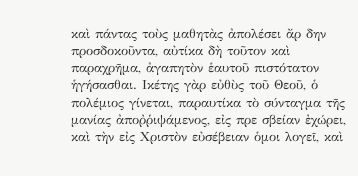καὶ πάντας τοὺς μαθητὰς ἀπολέσει ἄρ δην προσδοκοῦντα, αὐτίκα δὴ τοῦτον καὶ παραχρῆμα, ἀγαπητὸν ἑαυτοῦ πιστότατον ἡγήσασθαι. Ικέτης γὰρ εὐθὺς τοῦ Θεοῦ, ὁ πολέμιος γίνεται, παραυτίκα τὸ σύνταγμα τῆς μανίας ἀποῤῥιψάμενος, εἰς πρε σβείαν ἐχώρει, καὶ τὴν εἰς Χριστὸν εὐσέβειαν ὁμοι λογεῖ, καὶ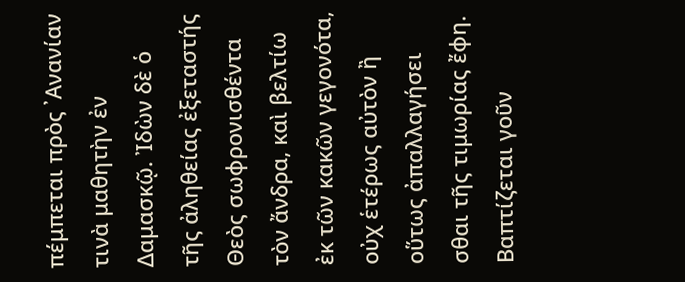πέμπεται πρὸς ᾿Ανανίαν τινὰ μαθητὴν ἐν Δαμασκῷ. Ἰδὼν δὲ ὁ τῆς ἀληθείας ἐξεταστής Θεὸς σωφρονισθέντα τὸν ἄνδρα, καὶ βελτίω ἐκ τῶν κακῶν γεγονότα, οὐχ ἑτέρως αὐτὸν ἢ οὕτως ἀπαλλαγήσει σθαι τῆς τιμωρίας ἔφη. Βαπτίζεται γοῦν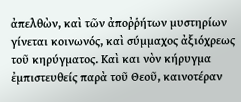ἀπελθὼν, καὶ τῶν ἀποῤῥήτων μυστηρίων γίνεται κοινωνός, καὶ σύμμαχος ἀξιόχρεως τοῦ κηρύγματος. Καὶ και νὸν κήρυγμα ἐμπιστευθείς παρὰ τοῦ Θεοῦ, καινοτέραν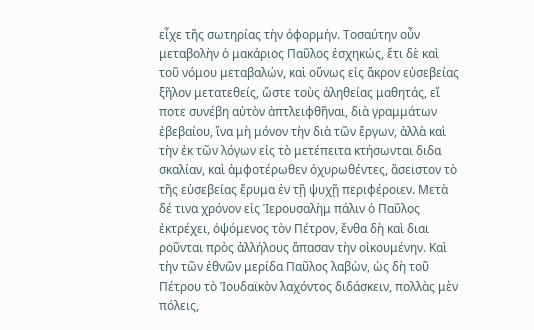εἶχε τῆς σωτηρίας τὴν ὀφορμήν. Τοσαύτην οὖν μεταβολὴν ὁ μακάριος Παῦλος ἐσχηκώς, ἔτι δὲ καὶ τοῦ νόμου μεταβαλών, καὶ οὕνως εἰς ἄκρον εὐσεβείας ξῆλον μετατεθείς, ὥστε τοὺς ἀληθείας μαθητάς, εἴ ποτε συνέβη αὐτὸν ἀπτλειφθῆναι, διὰ γραμμάτων ἐβεβαίου, ἵνα μὴ μόνον τὴν διὰ τῶν ἔργων, ἀλλὰ καὶ τὴν ἐκ τῶν λόγων εἰς τὸ μετέπειτα κτήσωνται διδα σκαλίαν, καὶ ἀμφοτέρωθεν ὀχυρωθέντες, ἂσειστον τὸ τῆς εὐσεβείας ἔρυμα ἐν τῇ ψυχῇ περιφέροιεν. Μετὰ δέ τινα χρόνον εἰς Ἱερουσαλὴμ πάλιν ὁ Παῦλος ἐκτρέχει, ὀψόμενος τὸν Πέτρον, ἔνθα δὴ καὶ διαι ροῦνται πρὸς ἀλλήλους ἅπασαν τὴν οἰκουμένην. Καὶ τὴν τῶν ἐθνῶν μερίδα Παῦλος λαβὼν, ὡς δὴ τοῦ Πέτρου τὸ Ἰουδαϊκὸν λαχόντος διδάσκειν, πολλὰς μὲν πόλεις,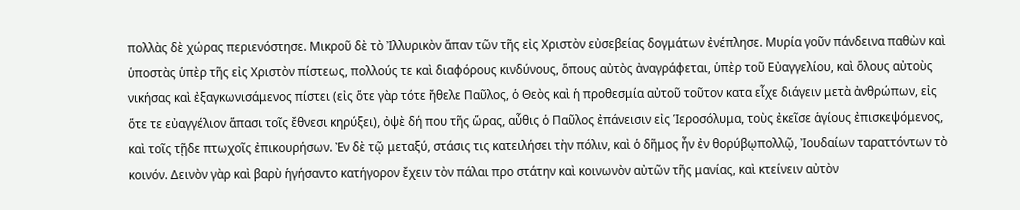πολλὰς δὲ χώρας περιενόστησε. Μικροῦ δὲ τὸ Ἰλλυρικὸν ἅπαν τῶν τῆς εἰς Χριστὸν εὐσεβείας δογμάτων ἐνέπλησε. Μυρία γοῦν πάνδεινα παθὼν καὶ ὑποστὰς ὑπὲρ τῆς εἰς Χριστὸν πίστεως, πολλούς τε καὶ διαφόρους κινδύνους, ὅπους αὐτὸς ἀναγράφεται, ὑπὲρ τοῦ Εὐαγγελίου, καὶ ὅλους αὐτοὺς νικήσας καὶ ἐξαγκωνισάμενος πίστει (εἰς ὅτε γὰρ τότε ἤθελε Παῦλος, ὁ Θεὸς καὶ ἡ προθεσμία αὐτοῦ τοῦτον κατα εἶχε διάγειν μετὰ ἀνθρώπων, εἰς ὅτε τε εὐαγγέλιον ἅπασι τοῖς ἔθνεσι κηρύξει), ὀψὲ δή που τῆς ὥρας, αὖθις ὁ Παῦλος ἐπάνεισιν εἰς Ἱεροσόλυμα, τοὺς ἐκεῖσε ἁγίους ἐπισκεψόμενος, καὶ τοῖς τῇδε πτωχοῖς ἐπικουρήσων. Ἐν δὲ τῷ μεταξύ, στάσις τις κατειλήσει τὴν πόλιν, καὶ ὁ δῆμος ἦν ἐν θορύβῳπολλῷ, Ἰουδαίων ταραττόντων τὸ κοινόν. Δεινὸν γὰρ καὶ βαρὺ ἡγήσαντο κατήγορον ἔχειν τὸν πάλαι προ στάτην καὶ κοινωνὸν αὐτῶν τῆς μανίας, καὶ κτείνειν αὐτὸν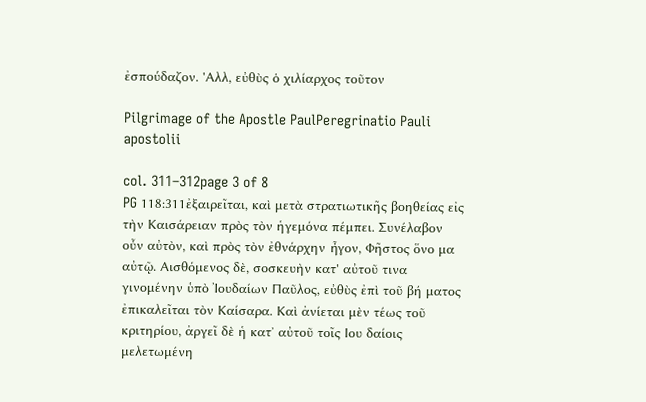ἐσπούδαζον. 'Αλλ, εὐθὺς ὁ χιλίαρχος τοῦτον

Pilgrimage of the Apostle PaulPeregrinatio Pauli apostolii

col. 311–312page 3 of 8
PG 118:311ἐξαιρεῖται, καὶ μετὰ στρατιωτικῆς βοηθείας εἰς τὴν Καισάρειαν πρὸς τὸν ἡγεμόνα πέμπει. Συνέλαβον οὖν αὐτὸν, καὶ πρὸς τὸν ἐθνάρχην ἦγον, Φῆστος ὅνο μα αὐτῷ. Αισθόμενος δὲ, σοσκευὴν κατ' αὐτοῦ τινα γινομένην ὑπὸ Ἰουδαίων Παῦλος, εὐθὺς ἐπὶ τοῦ βή ματος ἐπικαλεῖται τὸν Καίσαρα. Καὶ ἀνίεται μὲν τέως τοῦ κριτηρίου, ἀργεῖ δὲ ἡ κατ᾿ αὐτοῦ τοῖς Ιου δαίοις μελετωμένη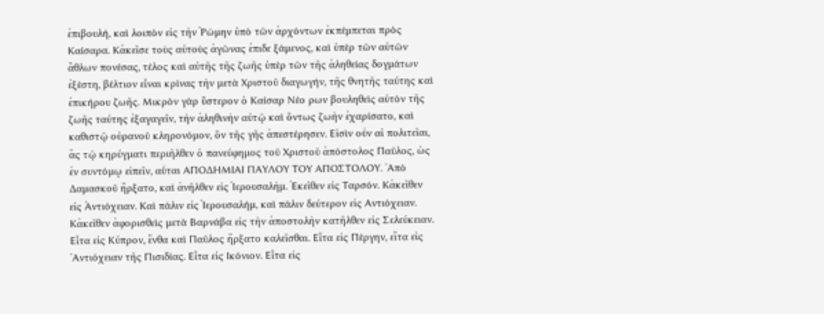ἐπιβουλή, καὶ λοιπὸν εἰς τὴν Ῥώμην ὑπὸ τῶν ἀρχόντων ἐκπέμπεται πρὸς Καίσαρα. Κἀκεῖσε τοὺς αὐτοὺς ἀγῶνας ἐπιδε ξάμενος, καὶ ὑπὲρ τῶν αὐτῶν ἄθλων πονέσας, τέλος καὶ αὐτῆς τῆς ζωῆς ὑπὲρ τῶν τῆς ἀληθείας δογμάτων ἐξέστη, βέλτιον εἶναι κρίνας τὴν μετὰ Χριστοῦ διαγωγήν, τῆς θνητῆς ταύτης καὶ ἐπικήρου ζωῆς. Μικρὸν γὰρ ὕστερον ὁ Καίσαρ Νέο ρων βουληθεὶς αὐτὸν τῆς ζωῆς ταύτης ἐξαγαγεῖν, τὴν ἀληθινὴν αὐτῷ καὶ ὄντως ζωὴν ἐχαρίσατο, καὶ καθιστῷ οὐρανοῦ κληρονόμον, ὃν τῆς γῆς ἀπεστέρησεν. Εἰσὶν οὖν αἱ πολιτεῖαι, ἂς τῷ κηρύγματι περιῆλθεν ὁ πανεύφημος τοῦ Χριστοῦ ἀπόστολος Παῦλος, ὡς ἐν συντόμῳ εἰπεῖν, αὗται ΑΠΟΔΗΜΙΑΙ ΠΑΥΛΟΥ ΤΟΥ ΑΠΟΣΤΟΛΟΥ. ᾿Απὸ Δαμασκοῦ ἤρξατο, καὶ ἀνῆλθεν εἰς Ἱερουσαλὴμ. Ἐκεῖθεν εἰς Ταρσόν. Κἀκεῖθεν εἰς Ἀντιόχειαν. Καὶ πάλιν εἰς Ἱερουσαλήμ, καὶ πάλιν δεύτερον εἰς Αντιόχειαν. Κἀκεῖθεν ἀφορισθεὶς μετὰ Βαρνάβα εἰς τὴν ἀποστολὴν κατῆλθεν εἰς Σελεύκειαν. Εἶτα εἰς Κύπρον, ἔνθα καὶ Παῦλος ἤρξατο καλεῖσθαι. Εἶτα εἰς Πέργην, εἴτα εἰς ᾿Αντιόχειαν τῆς Πισιδίας. Εἶτα εἰς Ικόνιον. Εἶτα εἰς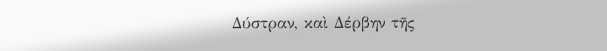Δύστραν, καὶ Δέρβην τῆς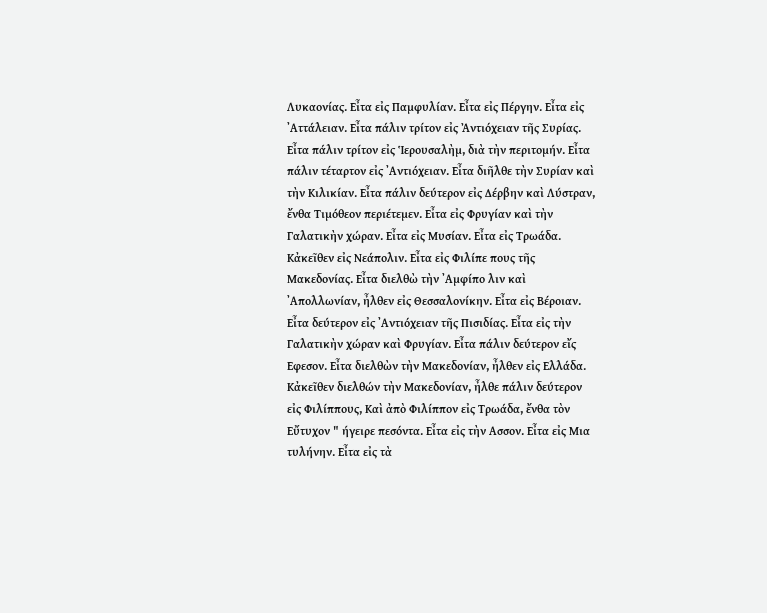Λυκαονίας. Εἶτα εἰς Παμφυλίαν. Εἶτα εἰς Πέργην. Εἶτα εἰς ᾿Αττάλειαν. Εἶτα πάλιν τρίτον εἰς Ἀντιόχειαν τῆς Συρίας. Εἶτα πάλιν τρίτον εἰς Ἱερουσαλὴμ, διὰ τὴν περιτομήν. Εἶτα πάλιν τέταρτον εἰς ᾿Αντιόχειαν. Εἶτα διῆλθε τὴν Συρίαν καὶ τὴν Κιλικίαν. Εἶτα πάλιν δεύτερον εἰς Δέρβην καὶ Λύστραν, ἔνθα Τιμόθεον περιέτεμεν. Εἶτα εἰς Φρυγίαν καὶ τὴν Γαλατικὴν χώραν. Εἶτα εἰς Μυσίαν. Εἶτα εἰς Τρωάδα. Κἀκεῖθεν εἰς Νεάπολιν. Εἶτα εἰς Φιλίπε πους τῆς Μακεδονίας. Εἶτα διελθὼ τὴν ᾿Αμφίπο λιν καὶ ᾿Απολλωνίαν, ἦλθεν εἰς Θεσσαλονίκην. Εἶτα εἰς Βέροιαν. Εἶτα δεύτερον εἰς ᾿Αντιόχειαν τῆς Πισιδίας. Εἶτα εἰς τὴν Γαλατικὴν χώραν καὶ Φρυγίαν. Εἶτα πάλιν δεύτερον εἴς Εφεσον. Εἶτα διελθὼν τὴν Μακεδονίαν, ἦλθεν εἰς Ελλάδα. Κἀκεῖθεν διελθών τὴν Μακεδονίαν, ἦλθε πάλιν δεύτερον εἰς Φιλίππους, Καὶ ἀπὸ Φιλίππον εἰς Τρωάδα, ἔνθα τὸν Εὔτυχον " ήγειρε πεσόντα. Εἶτα εἰς τὴν Ασσον. Εἶτα εἰς Μια τυλήνην. Εἶτα εἰς τὰ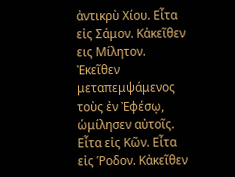ἀντικρὺ Χίου. Εἶτα εἰς Σάμον. Κἀκεῖθεν εις Μίλητον. Ἐκεῖθεν μεταπεμψάμενος τοὺς ἐν Ἐφέσῳ, ὡμίλησεν αὐτοῖς. Εἶτα εἰς Κῶν. Εἶτα εἰς Ῥοδον. Κἀκεῖθεν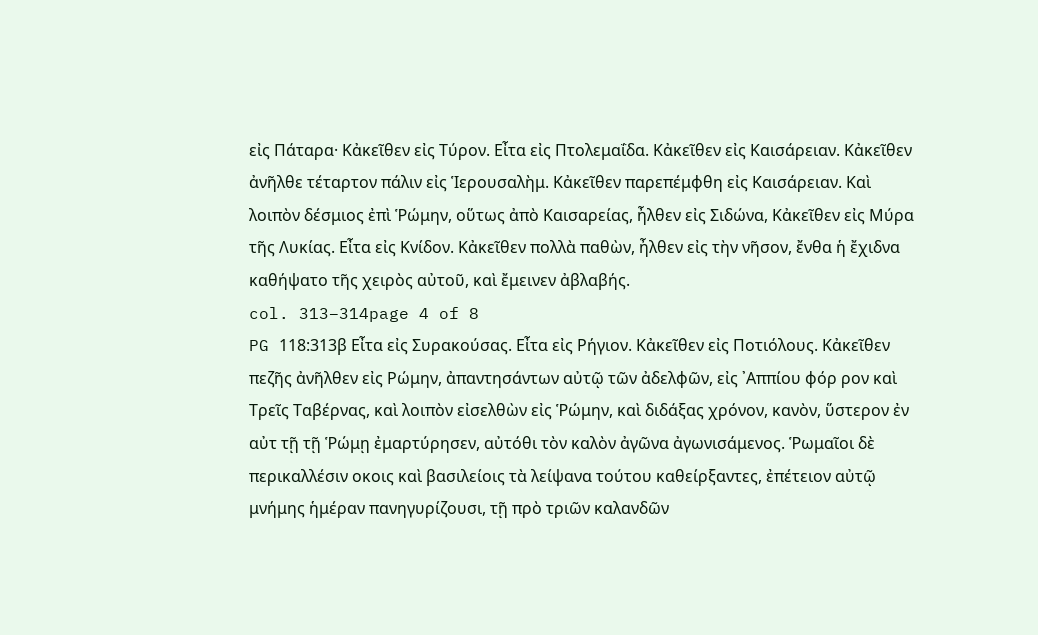εἰς Πάταρα· Κἀκεῖθεν εἰς Τύρον. Εἶτα εἰς Πτολεμαΐδα. Κἀκεῖθεν εἰς Καισάρειαν. Κἀκεῖθεν ἀνῆλθε τέταρτον πάλιν εἰς Ἱερουσαλὴμ. Κἀκεῖθεν παρεπέμφθη εἰς Καισάρειαν. Καὶ λοιπὸν δέσμιος ἐπὶ Ῥώμην, οὕτως ἀπὸ Καισαρείας, ἦλθεν εἰς Σιδώνα, Κἀκεῖθεν εἰς Μύρα τῆς Λυκίας. Εἶτα εἰς Κνίδον. Κἀκεῖθεν πολλὰ παθὼν, ἦλθεν εἰς τὴν νῆσον, ἔνθα ἡ ἔχιδνα καθήψατο τῆς χειρὸς αὐτοῦ, καὶ ἔμεινεν ἀβλαβής.
col. 313–314page 4 of 8
PG 118:313β Εἶτα εἰς Συρακούσας. Εἶτα εἰς Ρήγιον. Κἀκεῖθεν εἰς Ποτιόλους. Κἀκεῖθεν πεζῆς ἀνῆλθεν εἰς Ρώμην, ἀπαντησάντων αὐτῷ τῶν ἀδελφῶν, εἰς ᾿Αππίου φόρ ρον καὶ Τρεῖς Ταβέρνας, καὶ λοιπὸν εἰσελθὼν εἰς Ῥώμην, καὶ διδάξας χρόνον, κανὸν, ὕστερον ἐν αὐτ τῇ τῇ Ῥώμῃ ἐμαρτύρησεν, αὐτόθι τὸν καλὸν ἀγῶνα ἀγωνισάμενος. Ῥωμαῖοι δὲ περικαλλέσιν οκοις καὶ βασιλείοις τὰ λείψανα τούτου καθείρξαντες, ἐπέτειον αὐτῷ μνήμης ἡμέραν πανηγυρίζουσι, τῇ πρὸ τριῶν καλανδῶν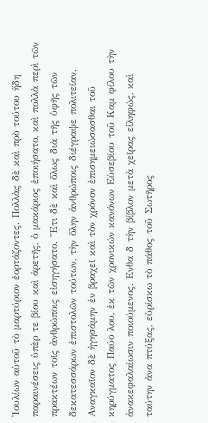Ἰουλίων αὐτοῦ τὸ μαρτύριον ἑορτάζοντες. Πολλὰς δὲ καὶ πρὸ τούτου ἤδη παραινέσεις ὑπὲρ τε βίου καὶ ἀρετῆς, ὁ μακάριος ἐποιήσατο, καὶ πολλὰ περὶ τῶν πρακτέων τοῖς ἀνθρώποις εἰσηγήσατο. Ἔτι δὲ καὶ ὅλως διὰ τῆς ὑφῆς τῶν δεκατεσσάρων ἐπιστολῶν τούτων, τὴν ὅλην ἀνθρώποις διέγραψε πολιτείαν. Αναγκαῖον δὲ ἡγησάμην ἐν βραχεῖ καὶ τὸν χρόνον ἐπισημειώσασθαι τοῦ κηρύγματος Παύο λου, ἐκ τῶν χρονικών κανόνων Εὐσεβίου τοῦ Καμ φίλου τὴν ἀνακεφαλαίωσιν ποιούμενος. Ενθα δ τὴν βίβλον μετὰ χεῖρας εἰληφώς, καὶ ταύτην ἀνα πτύξας, εὑρίσκω τὸ πάθος τοῦ Σωτῆρος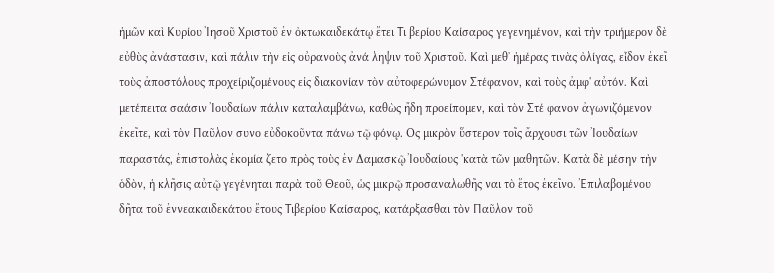ἡμῶν καὶ Κυρίου Ἰησοῦ Χριστοῦ ἐν ὀκτωκαιδεκάτῳ ἔτει Τι βερίου Καίσαρος γεγενημένον, καὶ τὴν τριήμερον δὲ εὐθὺς ἀνάστασιν, καὶ πάλιν τὴν εἰς οὐρανοὺς ἀνά ληψιν τοῦ Χριστοῦ. Καὶ μεθ᾿ ἡμέρας τινὰς ὀλίγας, εἶδον ἐκεῖ τοὺς ἀποστόλους προχείριζομένους εἰς διακονίαν τὸν αὐτοφερώνυμον Στέφανον, καὶ τοὺς ἀμφ' αὐτόν. Καὶ μετέπειτα σαάσιν Ἰουδαίων πάλιν καταλαμβάνω, καθὼς ἤδη προείπομεν, καὶ τὸν Στέ φανον ἀγωνιζόμενον ἐκεῖτε, καὶ τὸν Παῦλον συνο εὐδοκοῦντα πάνω τῷ φόνῳ. Ος μικρὸν ὕστερον τοῖς ἄρχουσι τῶν Ἰουδαίων παραστάς, ἐπιστολὰς ἐκομία ζετο πρὸς τοὺς ἐν Δαμασκῷ Ἰουδαίους 'κατὰ τῶν μαθητῶν. Κατὰ δὲ μέσην τὴν ὁδὸν, ἡ κλῆσις αὐτῷ γεγένηται παρὰ τοῦ Θεοῦ, ὡς μικρῷ προσαναλωθῆς ναι τὸ ἔτος ἐκεῖνο. Ἐπιλαβομένου δῆτα τοῦ ἐννεακαιδεκάτου ἔτους Τιβερίου Καίσαρος, κατάρξασθαι τὸν Παῦλον τοῦ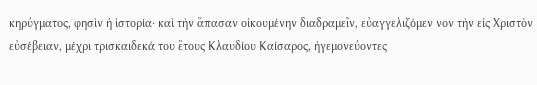κηρύγματος, φησὶν ἡ ἱστορία· καὶ τὴν ἅπασαν οἰκουμένην διαδραμεῖν, εὐαγγελιζόμεν νον τὴν εἰς Χριστὸν εὐσέβειαν, μέχρι τρισκαιδεκά του ἔτους Κλαυδίου Καίσαρος, ἡγεμονεύοντες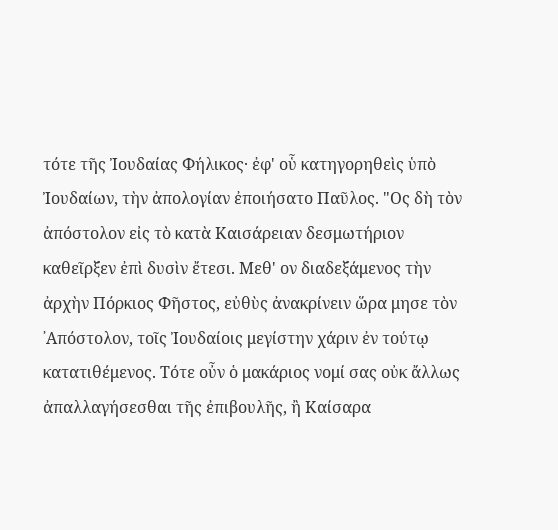τότε τῆς Ἰουδαίας Φήλικος· ἐφ' οὗ κατηγορηθεὶς ὑπὸ Ἰουδαίων, τὴν ἀπολογίαν ἐποιήσατο Παῦλος. "Ος δὴ τὸν ἀπόστολον εἰς τὸ κατὰ Καισάρειαν δεσμωτήριον καθεῖρξεν ἐπὶ δυσὶν ἔτεσι. Μεθ' ον διαδεξάμενος τὴν ἀρχὴν Πόρκιος Φῆστος, εὐθὺς ἀνακρίνειν ὥρα μησε τὸν ᾿Απόστολον, τοῖς Ἰουδαίοις μεγίστην χάριν ἐν τούτῳ κατατιθέμενος. Τότε οὖν ὁ μακάριος νομί σας οὐκ ἄλλως ἀπαλλαγήσεσθαι τῆς ἐπιβουλῆς, ἢ Καίσαρα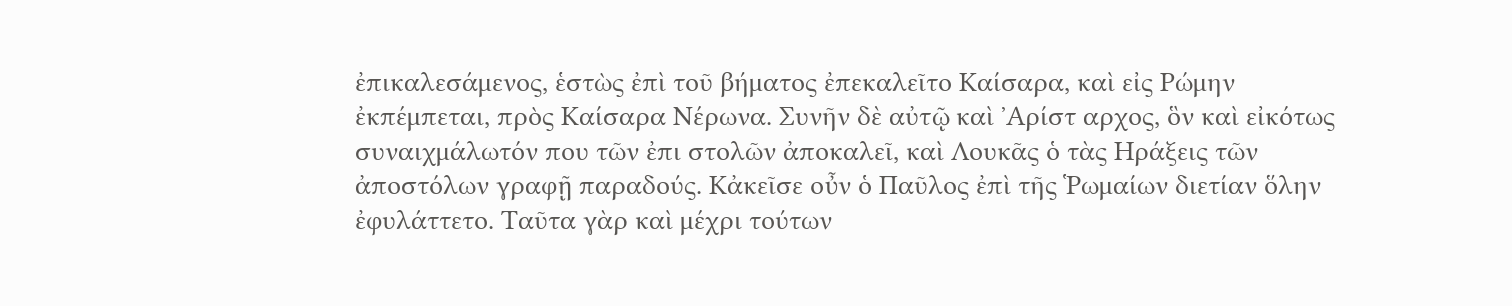ἐπικαλεσάμενος, ἑστὼς ἐπὶ τοῦ βήματος ἐπεκαλεῖτο Καίσαρα, καὶ εἰς Ρώμην ἐκπέμπεται, πρὸς Καίσαρα Νέρωνα. Συνῆν δὲ αὐτῷ καὶ ᾿Αρίστ αρχος, ὃν καὶ εἰκότως συναιχμάλωτόν που τῶν ἐπι στολῶν ἀποκαλεῖ, καὶ Λουκᾶς ὁ τὰς Ηράξεις τῶν ἀποστόλων γραφῇ παραδούς. Κἀκεῖσε οὖν ὁ Παῦλος ἐπὶ τῆς Ῥωμαίων διετίαν ὅλην ἐφυλάττετο. Ταῦτα γὰρ καὶ μέχρι τούτων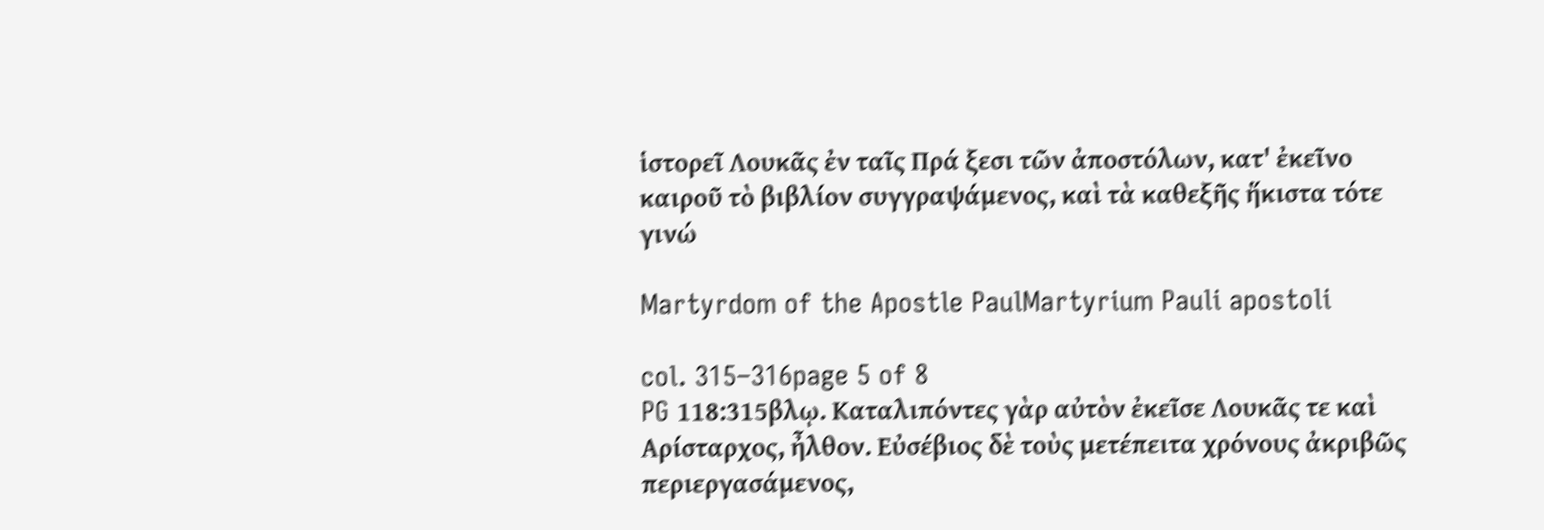ἱστορεῖ Λουκᾶς ἐν ταῖς Πρά ξεσι τῶν ἀποστόλων, κατ' ἐκεῖνο καιροῦ τὸ βιβλίον συγγραψάμενος, καὶ τὰ καθεξῆς ἥκιστα τότε γινώ

Martyrdom of the Apostle PaulMartyrium Pauli apostoli

col. 315–316page 5 of 8
PG 118:315βλῳ. Καταλιπόντες γὰρ αὐτὸν ἐκεῖσε Λουκᾶς τε καὶ Αρίσταρχος, ἦλθον. Εὐσέβιος δὲ τοὺς μετέπειτα χρόνους ἀκριβῶς περιεργασάμενος,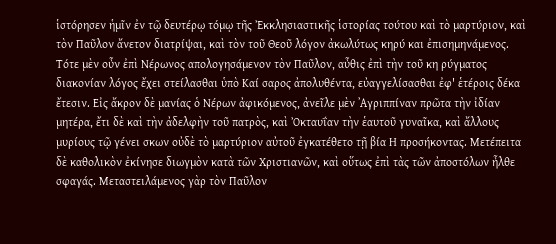ἱστόρησεν ἡμῖν ἐν τῷ δευτέρῳ τόμῳ τῆς Ἐκκλησιαστικῆς ἱστορίας τούτου καὶ τὸ μαρτύριον, καὶ τὸν Παῦλον ἄνετον διατρίψαι, καὶ τὸν τοῦ Θεοῦ λόγον ἀκωλύτως κηρύ και ἐπισημηνάμενος. Τότε μὲν οὖν ἐπὶ Νέρωνος απολογησάμενον τὸν Παῦλον, αὖθις ἐπὶ τὴν τοῦ κη ρύγματος διακονίαν λόγος ἔχει στείλασθαι ὑπὸ Καί σαρος ἀπολυθέντα, εὐαγγελίσασθαι ἐφ' ἑτέροις δέκα ἔτεσιν. Εἰς ἄκρον δὲ μανίας ὁ Νέρων ἀφικόμενος, ἀνεῖλε μὲν ᾿Αγριππίναν πρῶτα τὴν ἰδίαν μητέρα, ἔτι δὲ καὶ τὴν ἀδελφὴν τοῦ πατρὸς, καὶ Ὀκταυΐαν τὴν ἑαυτοῦ γυναῖκα, καὶ ἄλλους μυρίους τῷ γένει σκων οὐδὲ τὸ μαρτύριον αὐτοῦ ἐγκατέθετο τῇ βία Η προσήκοντας. Μετέπειτα δὲ καθολικὸν ἐκίνησε διωγμὸν κατὰ τῶν Χριστιανῶν, καὶ οὕτως ἐπὶ τὰς τῶν ἀποστόλων ἦλθε σφαγάς. Μεταστειλάμενος γὰρ τὸν Παῦλον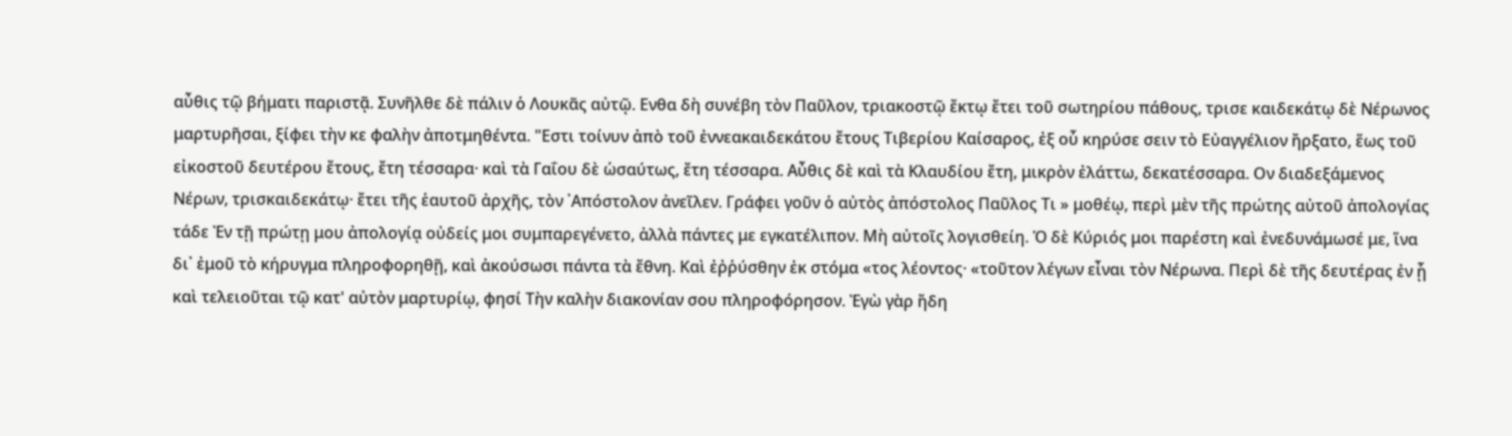αὖθις τῷ βήματι παριστᾷ. Συνῆλθε δὲ πάλιν ὁ Λουκᾶς αὐτῷ. Ενθα δὴ συνέβη τὸν Παῦλον, τριακοστῷ ἔκτῳ ἔτει τοῦ σωτηρίου πάθους, τρισε καιδεκάτῳ δὲ Νέρωνος μαρτυρῆσαι, ξίφει τὴν κε φαλὴν ἀποτμηθέντα. "Εστι τοίνυν ἀπὸ τοῦ ἐννεακαιδεκάτου ἔτους Τιβερίου Καίσαρος, ἐξ οὗ κηρύσε σειν τὸ Εὐαγγέλιον ἤρξατο, ἕως τοῦ εἰκοστοῦ δευτέρου ἔτους, ἔτη τέσσαρα· καὶ τὰ Γαΐου δὲ ὡσαύτως, ἔτη τέσσαρα. Αὖθις δὲ καὶ τὰ Κλαυδίου ἔτη, μικρὸν ἐλάττω, δεκατέσσαρα. Ον διαδεξάμενος Νέρων, τρισκαιδεκάτῳ· ἔτει τῆς ἑαυτοῦ ἀρχῆς, τὸν ᾿Απόστολον ἀνεῖλεν. Γράφει γοῦν ὁ αὐτὸς ἀπόστολος Παῦλος Τι » μοθέῳ, περὶ μὲν τῆς πρώτης αὐτοῦ ἀπολογίας τάδε Ἐν τῇ πρώτῃ μου ἀπολογίᾳ οὐδείς μοι συμπαρεγένετο, ἀλλὰ πάντες με εγκατέλιπον. Μὴ αὐτοῖς λογισθείη. Ὁ δὲ Κύριός μοι παρέστη καὶ ἐνεδυνάμωσέ με, ἵνα δι᾿ ἐμοῦ τὸ κήρυγμα πληροφορηθῇ, καὶ ἀκούσωσι πάντα τὰ ἔθνη. Καὶ ἐῤῥύσθην ἐκ στόμα «τος λέοντος· «τοῦτον λέγων εἶναι τὸν Νέρωνα. Περὶ δὲ τῆς δευτέρας ἐν ᾗ καὶ τελειοῦται τῷ κατ' αὐτὸν μαρτυρίῳ, φησί Τὴν καλὴν διακονίαν σου πληροφόρησον. Ἐγὼ γὰρ ἤδη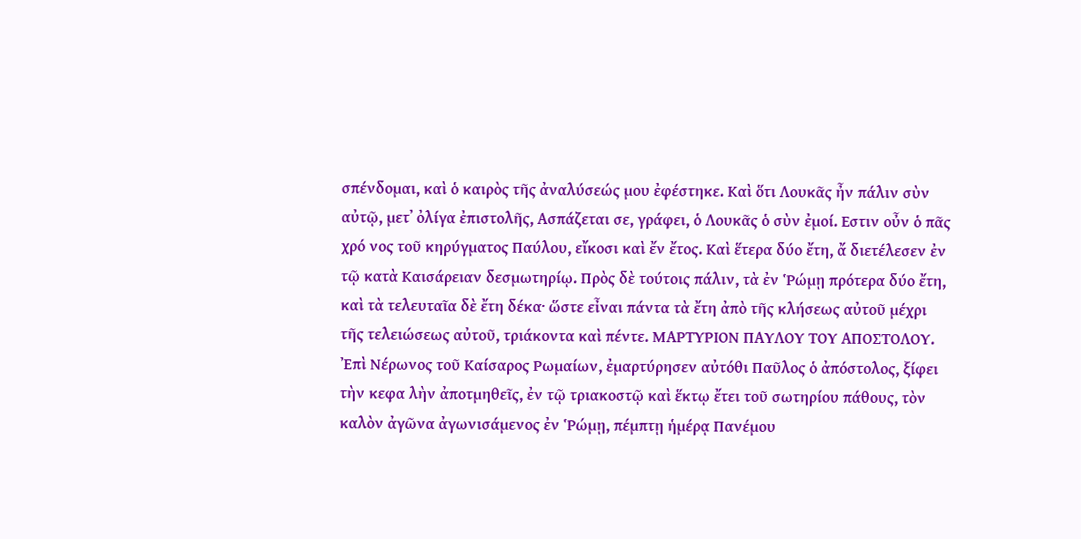σπένδομαι, καὶ ὁ καιρὸς τῆς ἀναλύσεώς μου ἐφέστηκε. Καὶ ὅτι Λουκᾶς ἦν πάλιν σὺν αὐτῷ, μετ᾿ ὀλίγα ἐπιστολῆς, Ασπάζεται σε, γράφει, ὁ Λουκᾶς ὁ σὺν ἐμοί. Εστιν οὖν ὁ πᾶς χρό νος τοῦ κηρύγματος Παύλου, εἴκοσι καὶ ἔν ἔτος. Καὶ ἕτερα δύο ἔτη, ἄ διετέλεσεν ἐν τῷ κατὰ Καισάρειαν δεσμωτηρίῳ. Πρὸς δὲ τούτοις πάλιν, τὰ ἐν Ῥώμῃ πρότερα δύο ἔτη, καὶ τὰ τελευταῖα δὲ ἔτη δέκα· ὥστε εἶναι πάντα τὰ ἔτη ἀπὸ τῆς κλήσεως αὐτοῦ μέχρι τῆς τελειώσεως αὐτοῦ, τριάκοντα καὶ πέντε. ΜΑΡΤΥΡΙΟΝ ΠΑΥΛΟΥ ΤΟΥ ΑΠΟΣΤΟΛΟΥ. Ἐπὶ Νέρωνος τοῦ Καίσαρος Ρωμαίων, ἐμαρτύρησεν αὐτόθι Παῦλος ὁ ἀπόστολος, ξίφει τὴν κεφα λὴν ἀποτμηθεῖς, ἐν τῷ τριακοστῷ καὶ ἕκτῳ ἔτει τοῦ σωτηρίου πάθους, τὸν καλὸν ἀγῶνα ἀγωνισάμενος ἐν Ῥώμῃ, πέμπτῃ ἡμέρᾳ Πανέμου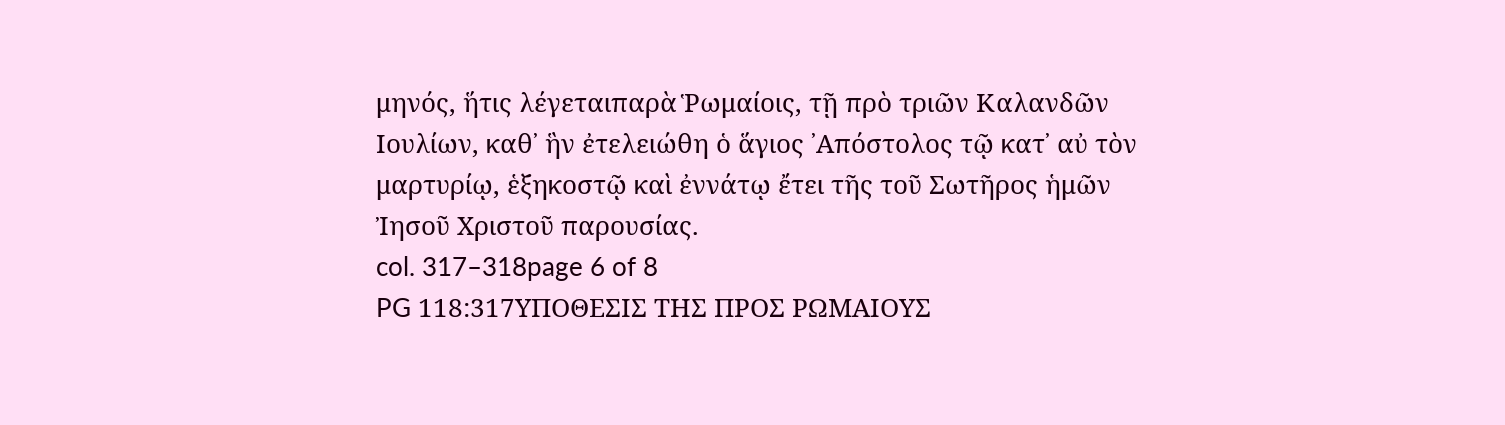μηνός, ἥτις λέγεταιπαρὰ Ῥωμαίοις, τῇ πρὸ τριῶν Καλανδῶν Ιουλίων, καθ᾿ ἣν ἐτελειώθη ὁ ἅγιος ᾿Απόστολος τῷ κατ᾿ αὐ τὸν μαρτυρίῳ, ἑξηκοστῷ καὶ ἐννάτῳ ἔτει τῆς τοῦ Σωτῆρος ἡμῶν Ἰησοῦ Χριστοῦ παρουσίας.
col. 317–318page 6 of 8
PG 118:317ΥΠΟΘΕΣΙΣ ΤΗΣ ΠΡΟΣ ΡΩΜΑΙΟΥΣ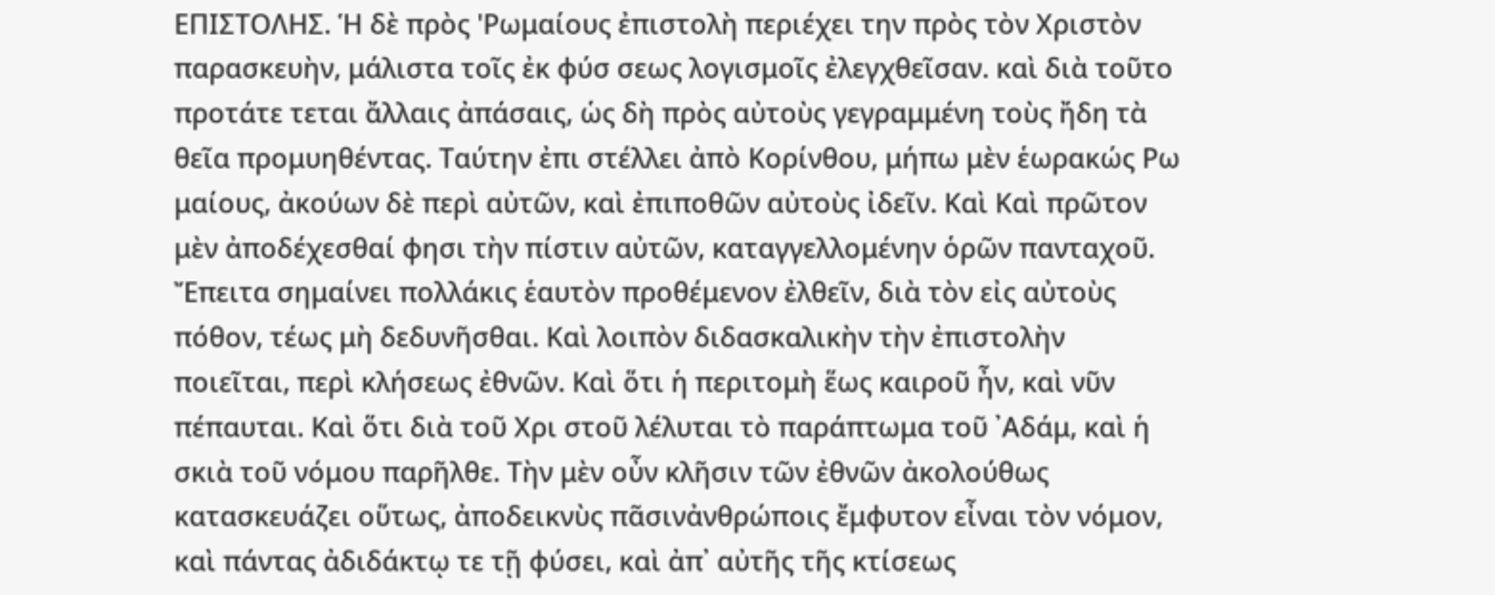ΕΠΙΣΤΟΛΗΣ. Ἡ δὲ πρὸς 'Ρωμαίους ἐπιστολὴ περιέχει την πρὸς τὸν Χριστὸν παρασκευὴν, μάλιστα τοῖς ἐκ φύσ σεως λογισμοῖς ἐλεγχθεῖσαν. καὶ διὰ τοῦτο προτάτε τεται ἄλλαις ἀπάσαις, ὡς δὴ πρὸς αὐτοὺς γεγραμμένη τοὺς ἤδη τὰ θεῖα προμυηθέντας. Ταύτην ἐπι στέλλει ἀπὸ Κορίνθου, μήπω μὲν ἑωρακώς Ρω μαίους, ἀκούων δὲ περὶ αὐτῶν, καὶ ἐπιποθῶν αὐτοὺς ἰδεῖν. Καὶ Καὶ πρῶτον μὲν ἀποδέχεσθαί φησι τὴν πίστιν αὐτῶν, καταγγελλομένην ὁρῶν πανταχοῦ. Ἔπειτα σημαίνει πολλάκις ἑαυτὸν προθέμενον ἐλθεῖν, διὰ τὸν εἰς αὐτοὺς πόθον, τέως μὴ δεδυνῆσθαι. Καὶ λοιπὸν διδασκαλικὴν τὴν ἐπιστολὴν ποιεῖται, περὶ κλήσεως ἐθνῶν. Καὶ ὅτι ἡ περιτομὴ ἕως καιροῦ ἦν, καὶ νῦν πέπαυται. Καὶ ὅτι διὰ τοῦ Χρι στοῦ λέλυται τὸ παράπτωμα τοῦ ᾿Αδάμ, καὶ ἡ σκιὰ τοῦ νόμου παρῆλθε. Τὴν μὲν οὖν κλῆσιν τῶν ἐθνῶν ἀκολούθως κατασκευάζει οὕτως, ἀποδεικνὺς πᾶσινἀνθρώποις ἔμφυτον εἶναι τὸν νόμον, καὶ πάντας ἀδιδάκτῳ τε τῇ φύσει, καὶ ἀπ᾿ αὐτῆς τῆς κτίσεως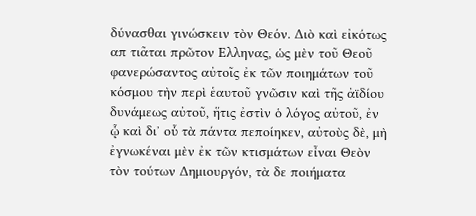δύνασθαι γινώσκειν τὸν Θεόν. Διὸ καὶ εἰκότως απ τιᾶται πρῶτον Ελληνας, ὡς μὲν τοῦ Θεοῦ φανερώσαντος αὐτοῖς ἐκ τῶν ποιημάτων τοῦ κόσμου τὴν περὶ ἑαυτοῦ γνῶσιν καὶ τῆς ἀϊδίου δυνάμεως αὐτοῦ, ἥτις ἐστὶν ὁ λόγος αὐτοῦ, ἐν ᾧ καὶ δι᾽ οὗ τὰ πάντα πεποίηκεν, αὐτοὺς δὲ, μὴ ἐγνωκέναι μὲν ἐκ τῶν κτισμάτων εἶναι Θεὸν τὸν τούτων Δημιουργόν, τὰ δε ποιήματα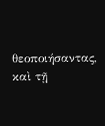θεοποιήσαντας, καὶ τῇ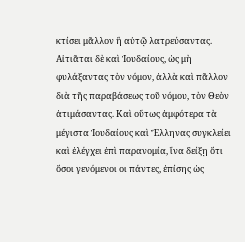κτίσει μᾶλλον ἢ αὐτῷ λατρεύσαντας. Αἰτιᾶται δὲ καὶ Ἰουδαίους, ὡς μὴ φυλάξαντας τὸν νόμον, ἀλλὰ καὶ πᾶλλον διὰ τῆς παραβάσεως τοῦ νόμου, τὸν Θεὸν ἀτιμάσαντας. Καὶ οὕτως ἀμφότερα τὰ μέγιστα Ἰουδαίους καὶ Ἕλληνας συγκλείει καὶ ἐλέγχει ἐπὶ παρανομία, ἵνα δείξῃ ὅτι ὅσοι γενόμενοι οι πάντες, ἐπίσης ὡς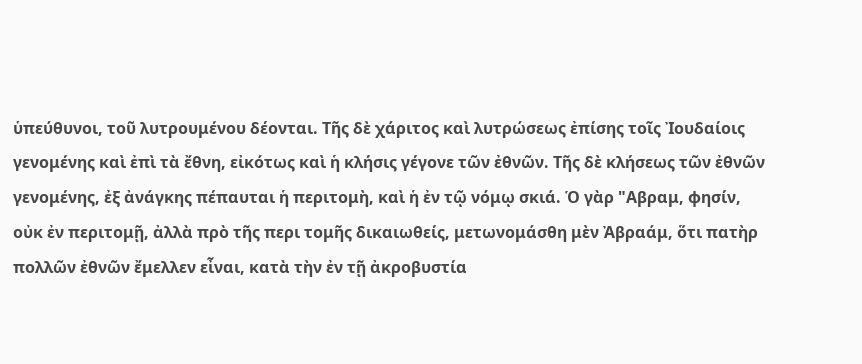ὑπεύθυνοι, τοῦ λυτρουμένου δέονται. Τῆς δὲ χάριτος καὶ λυτρώσεως ἐπίσης τοῖς Ἰουδαίοις γενομένης καὶ ἐπὶ τὰ ἔθνη, εἰκότως καὶ ἡ κλήσις γέγονε τῶν ἐθνῶν. Τῆς δὲ κλήσεως τῶν ἐθνῶν γενομένης, ἐξ ἀνάγκης πέπαυται ἡ περιτομὴ, καὶ ἡ ἐν τῷ νόμῳ σκιά. Ὁ γὰρ "Αβραμ, φησίν, οὐκ ἐν περιτομῇ, ἀλλὰ πρὸ τῆς περι τομῆς δικαιωθείς, μετωνομάσθη μὲν Ἀβραάμ, ὅτι πατὴρ πολλῶν ἐθνῶν ἔμελλεν εἶναι, κατὰ τὴν ἐν τῇ ἀκροβυστία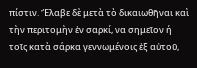πίστιν. Ἔλαβε δὲ μετὰ τὸ δικαιωθῆναι καὶ τὴν περιτομὴν ἐν σαρκί, να σημεῖον ή τοῖς κατὰ σάρκα γεννωμένοις ἐξ αὐτοῦ,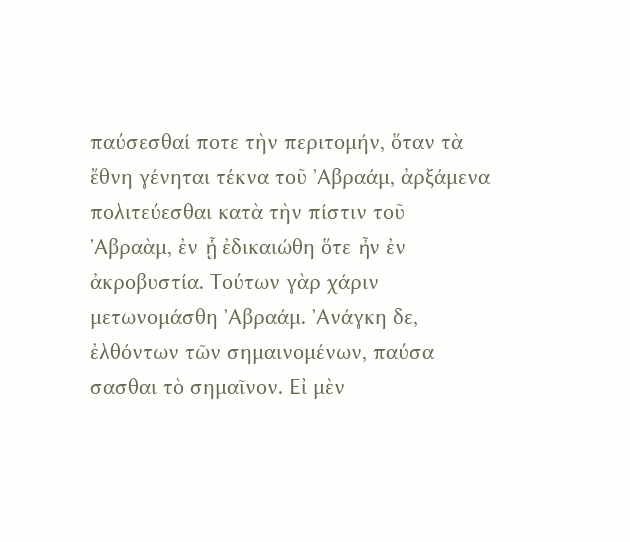παύσεσθαί ποτε τὴν περιτομήν, ὅταν τὰ ἔθνη γένηται τέκνα τοῦ ᾿Αβραάμ, ἀρξάμενα πολιτεύεσθαι κατὰ τὴν πίστιν τοῦ ᾽Αβραὰμ, ἐν ᾗ ἐδικαιώθη ὅτε ἦν ἐν ἀκροβυστία. Τούτων γὰρ χάριν μετωνομάσθη ᾿Αβραάμ. ᾿Ανάγκη δε, ἐλθόντων τῶν σημαινομένων, παύσα σασθαι τὸ σημαῖνον. Εἰ μὲν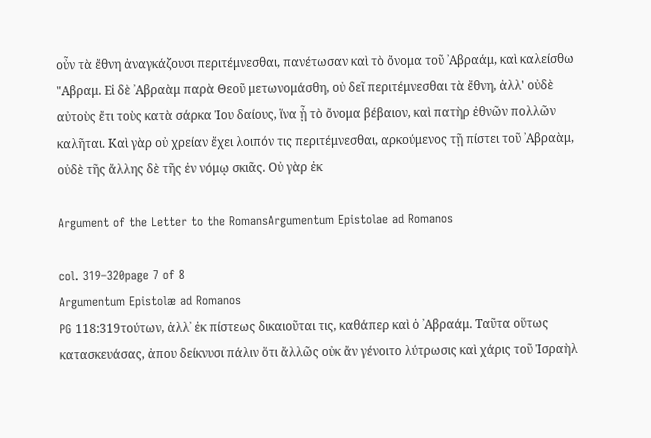οὖν τὰ ἔθνη ἀναγκάζουσι περιτέμνεσθαι, πανέτωσαν καὶ τὸ ὄνομα τοῦ ᾿Αβραάμ, καὶ καλείσθω "Αβραμ. Εἰ δὲ ᾽Αβραὰμ παρὰ Θεοῦ μετωνομάσθη, οὐ δεῖ περιτέμνεσθαι τὰ ἔθνη, ἀλλ' οὐδὲ αὐτοὺς ἔτι τοὺς κατὰ σάρκα Ἰου δαίους, ἵνα ᾖ τὸ ὄνομα βέβαιον, καὶ πατὴρ ἐθνῶν πολλῶν καλῆται. Καὶ γὰρ οὐ χρείαν ἔχει λοιπόν τις περιτέμνεσθαι, αρκούμενος τῇ πίστει τοῦ ᾿Αβραὰμ, οὐδὲ τῆς ἄλλης δὲ τῆς ἐν νόμῳ σκιᾶς. Οὐ γὰρ ἐκ

Argument of the Letter to the RomansArgumentum Epistolae ad Romanos

col. 319–320page 7 of 8
Argumentum Epistolæ ad Romanos
PG 118:319τούτων, ἀλλ᾽ ἐκ πίστεως δικαιοῦται τις, καθάπερ καὶ ὁ ᾿Αβραάμ. Ταῦτα οὕτως κατασκευάσας, ἀπου δείκνυσι πάλιν ὅτι ἄλλῶς οὐκ ἄν γένοιτο λύτρωσις καὶ χάρις τοῦ Ἰσραὴλ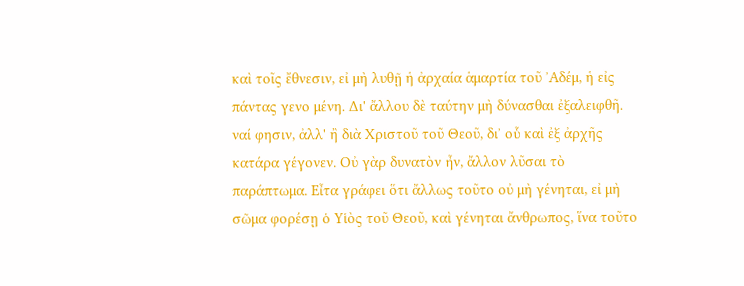καὶ τοῖς ἔθνεσιν, εἰ μὴ λυθῇ ἡ ἀρχαία ἁμαρτία τοῦ ᾿Αδέμ, ἡ εἰς πάντας γενο μένη. Δι' ἄλλου δὲ ταύτην μὴ δύνασθαι ἐξαλειφθῆ. ναί φησιν, ἀλλ' ἢ διὰ Χριστοῦ τοῦ Θεοῦ, δι᾿ οὗ καὶ ἐξ ἀρχῆς κατάρα γέγονεν. Οὐ γὰρ δυνατὸν ἦν, ἄλλον λῦσαι τὸ παράπτωμα. Εἶτα γράφει ὅτι ἄλλως τοῦτο οὐ μὴ γένηται, εἰ μὴ σῶμα φορέσῃ ὁ Υἱὸς τοῦ Θεοῦ, καὶ γένηται ἄνθρωπος, ἵνα τοῦτο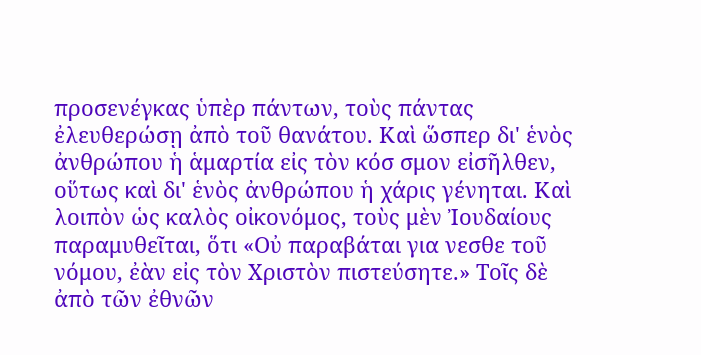προσενέγκας ὑπὲρ πάντων, τοὺς πάντας ἐλευθερώσῃ ἀπὸ τοῦ θανάτου. Καὶ ὥσπερ δι' ἑνὸς ἀνθρώπου ἡ ἁμαρτία εἰς τὸν κόσ σμον εἰσῆλθεν, οὕτως καὶ δι' ἑνὸς ἀνθρώπου ἡ χάρις γένηται. Καὶ λοιπὸν ὡς καλὸς οἰκονόμος, τοὺς μὲν Ἰουδαίους παραμυθεῖται, ὅτι «Οὐ παραβάται για νεσθε τοῦ νόμου, ἐὰν εἰς τὸν Χριστὸν πιστεύσητε.» Τοῖς δὲ ἀπὸ τῶν ἐθνῶν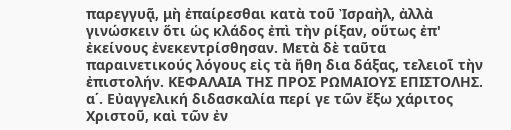παρεγγυᾷ, μὴ ἐπαίρεσθαι κατὰ τοῦ Ἰσραὴλ, ἀλλὰ γινώσκειν ὅτι ὡς κλάδος ἐπὶ τὴν ρίξαν, οὕτως ἐπ' ἐκείνους ἐνεκεντρίσθησαν. Μετὰ δὲ ταῦτα παραινετικούς λόγους εἰς τὰ ἤθη δια δάξας, τελειοῖ τὴν ἐπιστολήν. ΚΕΦΑΛΑΙΑ ΤΗΣ ΠΡΟΣ ΡΩΜΑΙΟΥΣ ΕΠΙΣΤΟΛΗΣ. α΄. Εὐαγγελική διδασκαλία περί γε τῶν ἔξω χάριτος Χριστοῦ, καὶ τῶν ἐν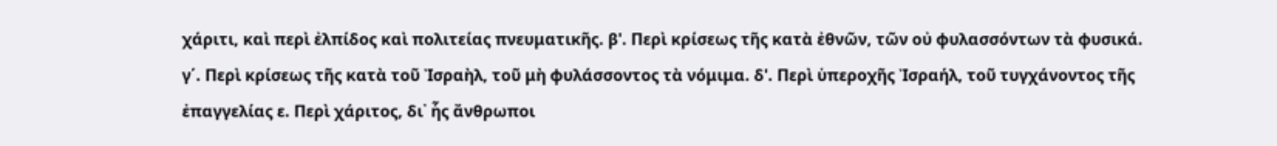χάριτι, καὶ περὶ ἐλπίδος καὶ πολιτείας πνευματικῆς. β'. Περὶ κρίσεως τῆς κατὰ ἐθνῶν, τῶν οὐ φυλασσόντων τὰ φυσικά. γ΄. Περὶ κρίσεως τῆς κατὰ τοῦ Ἰσραὴλ, τοῦ μὴ φυλάσσοντος τὰ νόμιμα. δ'. Περὶ ὑπεροχῆς Ἰσραήλ, τοῦ τυγχάνοντος τῆς ἐπαγγελίας ε. Περὶ χάριτος, δι᾿ ἧς ἄνθρωποι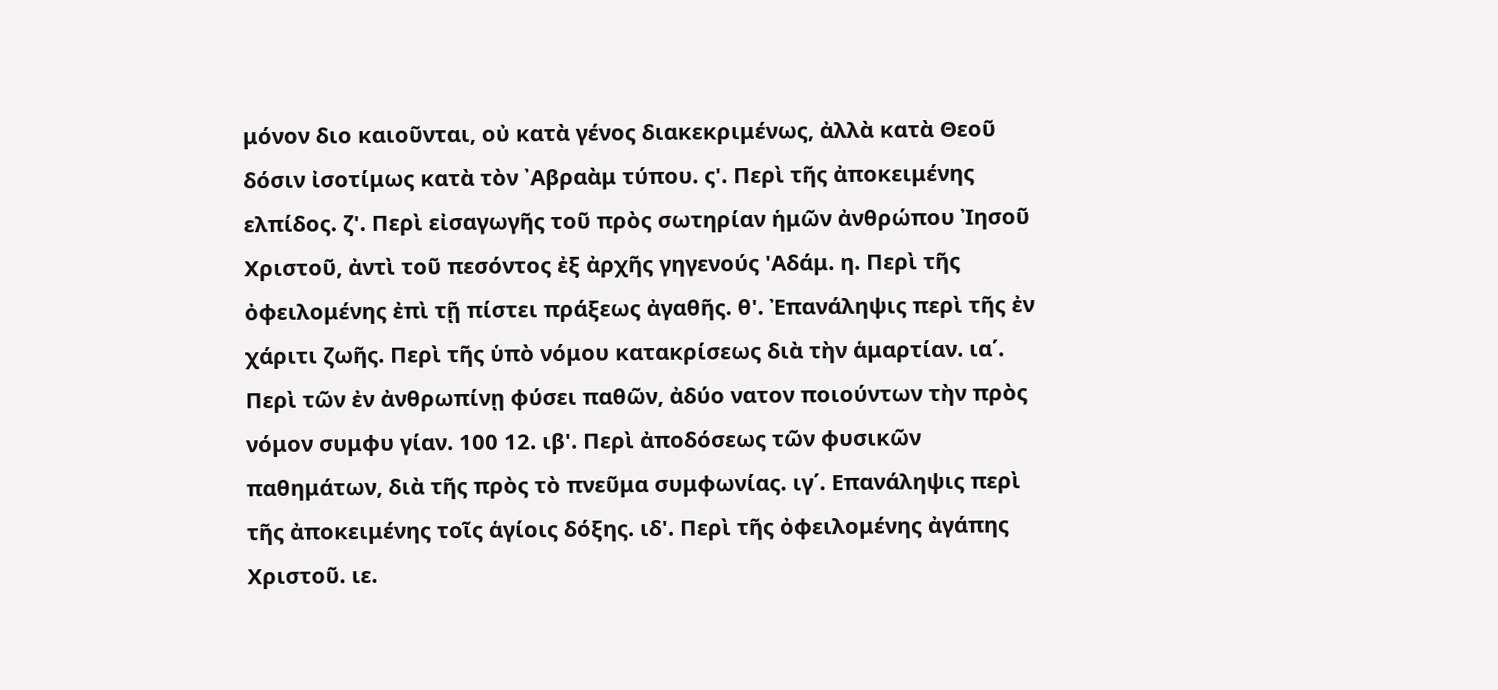μόνον διο καιοῦνται, οὐ κατὰ γένος διακεκριμένως, ἀλλὰ κατὰ Θεοῦ δόσιν ἰσοτίμως κατὰ τὸν ᾿Αβραὰμ τύπου. ς'. Περὶ τῆς ἀποκειμένης ελπίδος. ζ'. Περὶ εἰσαγωγῆς τοῦ πρὸς σωτηρίαν ἡμῶν ἀνθρώπου Ἰησοῦ Χριστοῦ, ἀντὶ τοῦ πεσόντος ἐξ ἀρχῆς γηγενούς 'Αδάμ. η. Περὶ τῆς ὀφειλομένης ἐπὶ τῇ πίστει πράξεως ἀγαθῆς. θ'. Ἐπανάληψις περὶ τῆς ἐν χάριτι ζωῆς. Περὶ τῆς ὑπὸ νόμου κατακρίσεως διὰ τὴν ἁμαρτίαν. ια΄. Περὶ τῶν ἐν ἀνθρωπίνῃ φύσει παθῶν, ἀδύο νατον ποιούντων τὴν πρὸς νόμον συμφυ γίαν. 100 12. ιβ'. Περὶ ἀποδόσεως τῶν φυσικῶν παθημάτων, διὰ τῆς πρὸς τὸ πνεῦμα συμφωνίας. ιγ΄. Επανάληψις περὶ τῆς ἀποκειμένης τοῖς ἁγίοις δόξης. ιδ'. Περὶ τῆς ὀφειλομένης ἀγάπης Χριστοῦ. ιε.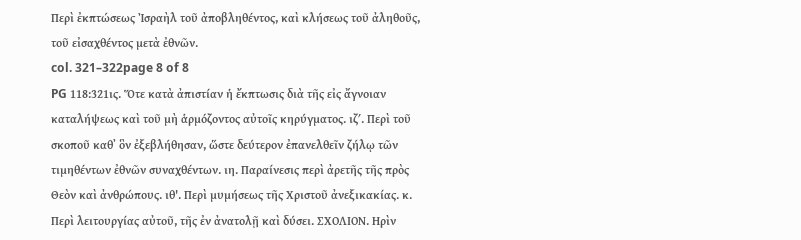Περὶ ἐκπτώσεως Ἰσραὴλ τοῦ ἀποβληθέντος, καὶ κλήσεως τοῦ ἀληθοῦς, τοῦ εἰσαχθέντος μετὰ ἐθνῶν.
col. 321–322page 8 of 8
PG 118:321ις. Ὅτε κατὰ ἀπιστίαν ἡ ἔκπτωσις διὰ τῆς εἰς ἄγνοιαν καταλήψεως καὶ τοῦ μὴ ἁρμόζοντος αὐτοῖς κηρύγματος. ιζʹ. Περὶ τοῦ σκοποῦ καθ᾿ ὃν ἐξεβλήθησαν, ὥστε δεύτερον ἐπανελθεῖν ζήλῳ τῶν τιμηθέντων ἐθνῶν συναχθέντων. ιη. Παραίνεσις περὶ ἀρετῆς τῆς πρὸς Θεὸν καὶ ἀνθρώπους. ιθ'. Περὶ μυμήσεως τῆς Χριστοῦ ἀνεξικακίας. κ. Περὶ λειτουργίας αὐτοῦ, τῆς ἐν ἀνατολῇ καὶ δύσει. ΣΧΟΛΙΟΝ. Ηρὶν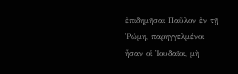ἐπιδημῆσαι Παῦλον ἐν τῇ Ῥώμη, παρηγγελμένοι ἦσαν οἱ Ἰουδαῖοι, μὴ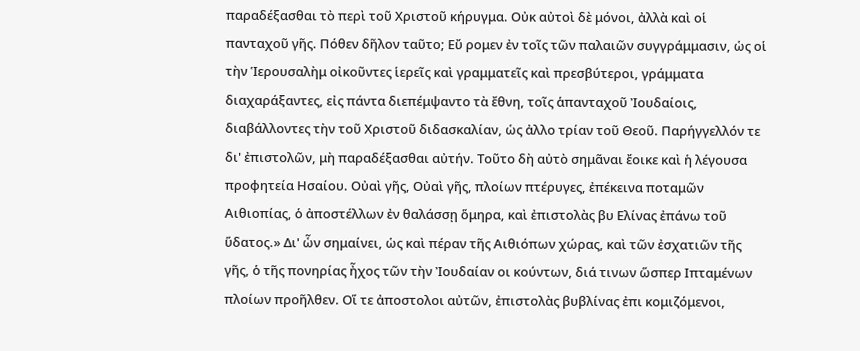παραδέξασθαι τὸ περὶ τοῦ Χριστοῦ κήρυγμα. Οὐκ αὐτοὶ δὲ μόνοι, ἀλλὰ καὶ οἱ πανταχοῦ γῆς. Πόθεν δῆλον ταῦτο; Εὔ ρομεν ἐν τοῖς τῶν παλαιῶν συγγράμμασιν, ὡς οἱ τὴν Ἱερουσαλὴμ οἰκοῦντες ἱερεῖς καὶ γραμματεῖς καὶ πρεσβύτεροι, γράμματα διαχαράξαντες, εἰς πάντα διεπέμψαντο τὰ ἔθνη, τοῖς ἁπανταχοῦ Ἰουδαίοις, διαβάλλοντες τὴν τοῦ Χριστοῦ διδασκαλίαν, ὡς ἀλλο τρίαν τοῦ Θεοῦ. Παρήγγελλόν τε δι' ἐπιστολῶν, μὴ παραδέξασθαι αὐτήν. Τοῦτο δὴ αὐτὸ σημᾶναι ἔοικε καὶ ἡ λέγουσα προφητεία Ησαίου. Οὐαὶ γῆς, Οὐαὶ γῆς, πλοίων πτέρυγες, ἐπέκεινα ποταμῶν Αιθιοπίας, ὁ ἀποστέλλων ἐν θαλάσσῃ ὅμηρα, καὶ ἐπιστολὰς βυ Ελίνας ἐπάνω τοῦ ὕδατος.» Δι' ὧν σημαίνει, ὡς καὶ πέραν τῆς Αιθιόπων χώρας, καὶ τῶν ἐσχατιῶν τῆς γῆς, ὁ τῆς πονηρίας ἦχος τῶν τὴν Ἰουδαίαν οι κούντων, διά τινων ὥσπερ Ιπταμένων πλοίων προῆλθεν. Οἵ τε ἀποστολοι αὐτῶν, ἐπιστολὰς βυβλίνας ἐπι κομιζόμενοι,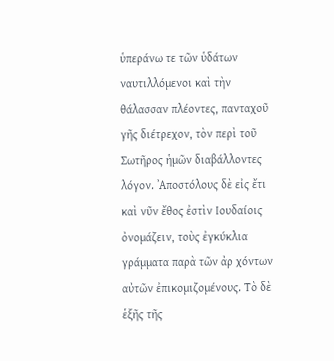ὑπεράνω τε τῶν ὑδάτων ναυτιλλόμενοι καὶ τὴν θάλασσαν πλέοντες, πανταχοῦ γῆς διέτρεχον, τὸν περὶ τοῦ Σωτῆρος ἡμῶν διαβάλλοντες λόγον. ᾿Αποστόλους δὲ εἰς ἔτι καὶ νῦν ἔθος ἐστὶν Ιουδαίοις ὀνομάζειν, τοὺς ἐγκύκλια γράμματα παρὰ τῶν ἀρ χόντων αὐτῶν ἐπικομιζομένους. Τὸ δὲ ἑξῆς τῆς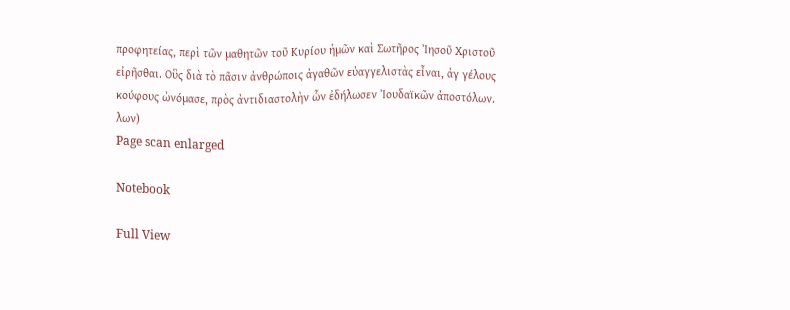προφητείας, περὶ τῶν μαθητῶν τοῦ Κυρίου ἡμῶν καὶ Σωτῆρος Ἰησοῦ Χριστοῦ εἰρῆσθαι. Οὓς διὰ τὸ πᾶσιν ἀνθρώποις ἀγαθῶν εὐαγγελιστὰς εἶναι, ἀγ γέλους κούφους ὠνόμασε, πρὸς ἀντιδιαστολὴν ὧν ἐδήλωσεν Ἰουδαϊκῶν ἀποστόλων. λων)
Page scan enlarged

Notebook

Full View